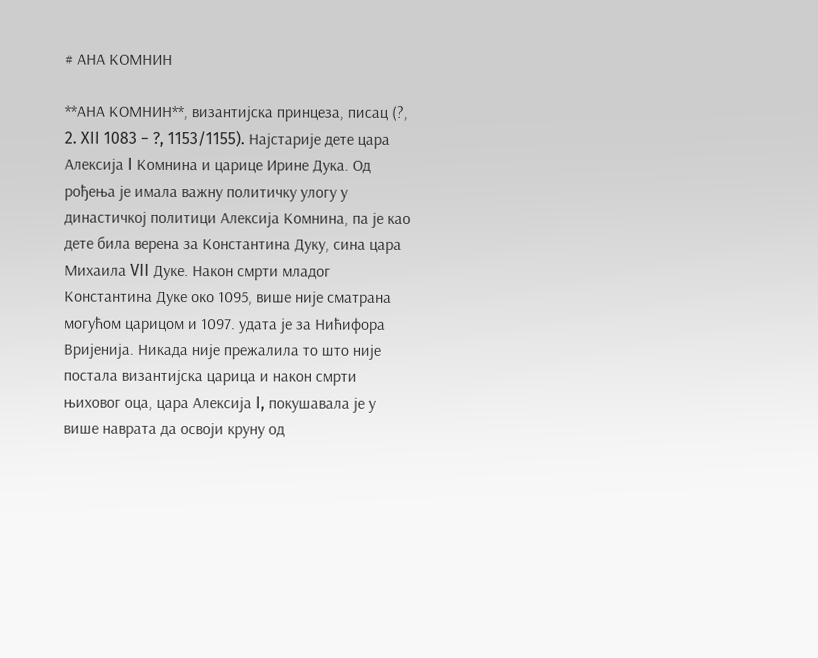# АНА КОМНИН

**АНА КОМНИН**, византијска принцеза, писац (?, 2. XII 1083 − ?, 1153/1155). Најстарије дете цара Алексија I Комнина и царице Ирине Дука. Од рођења је имала важну политичку улогу у династичкој политици Алексија Комнина, па је као дете била верена за Константина Дуку, сина цара Михаила VII Дуке. Након смрти младог Константина Дуке око 1095, више није сматрана могућом царицом и 1097. удата је за Нићифора Вријенија. Никада није прежалила то што није постала византијска царица и након смрти њиховог оца, цара Алексија I, покушавала је у више наврата да освоји круну од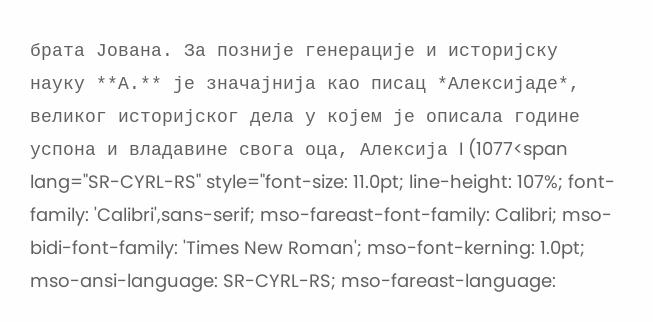брата Јована. За позније генерације и историјску науку **А.** је значајнија као писац *Алексијаде*, великог историјског дела у којем је описала године успона и владавине свога оца, Алексија I (1077<span lang="SR-CYRL-RS" style="font-size: 11.0pt; line-height: 107%; font-family: 'Calibri',sans-serif; mso-fareast-font-family: Calibri; mso-bidi-font-family: 'Times New Roman'; mso-font-kerning: 1.0pt; mso-ansi-language: SR-CYRL-RS; mso-fareast-language: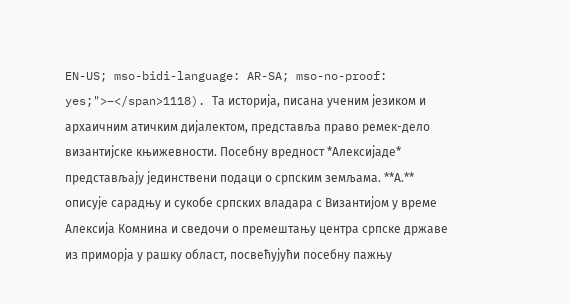EN-US; mso-bidi-language: AR-SA; mso-no-proof: yes;">–</span>1118). Та историја, писана ученим језиком и архаичним атичким дијалектом, представља право ремек-дело византијске књижевности. Посебну вредност *Алексијаде* представљају јединствени подаци о српским земљама. **А.** описује сарадњу и сукобе српских владара с Византијом у време Алексија Комнина и сведочи о премештању центра српске државе из приморја у рашку област, посвећујући посебну пажњу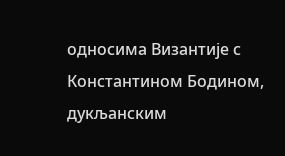односима Византије с Константином Бодином, дукљанским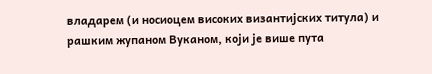владарем (и носиоцем високих византијских титула) и рашким жупаном Вуканом, који је више пута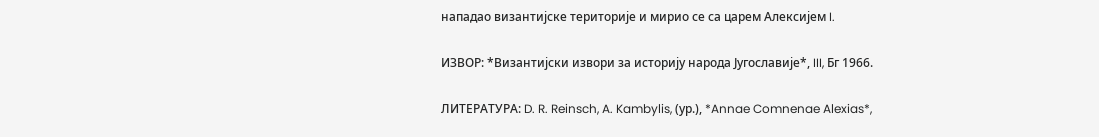нападао византијске територије и мирио се са царем Алексијем I.

ИЗВОР: *Византијски извори за историју народа Југославије*, III, Бг 1966.

ЛИТЕРАТУРА: D. R. Reinsch, A. Kambylis, (ур.), *Annae Comnenae Alexias*,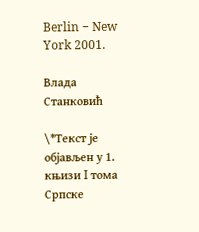Berlin − New York 2001.

Влада Станковић

\*Текст је објављен у 1. књизи I тома Српске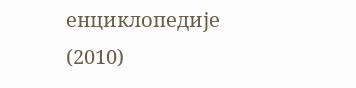енциклопедије (2010)